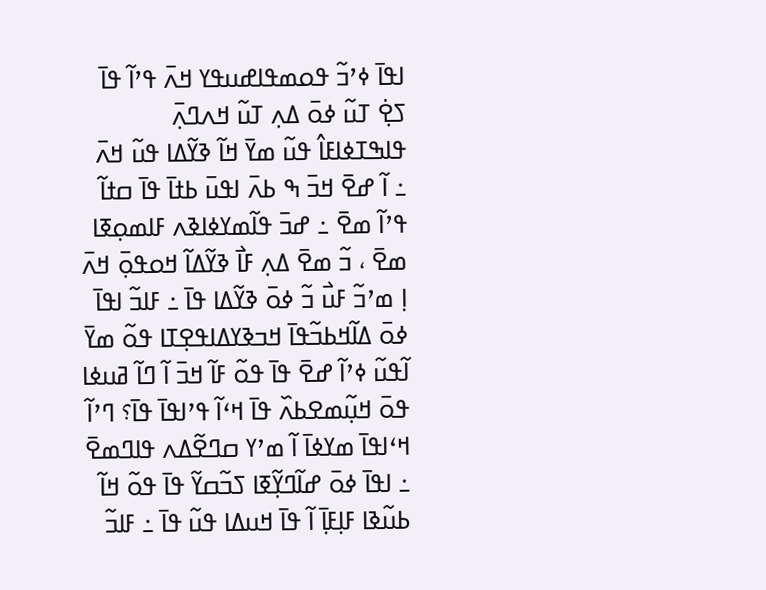ߊߟߊ߫ ߦߴߏ߬ ߟߋߘߟߊߝߎߟߌ ߞߍ߫ ߟߴߊ߬ ߟߊ߫ ߖߐ߲߭ ߠߎ߬ ߦߋ߫ ߡߍ߲ ߠߎ߬ ߞߍߣߍ߲߫ ߟߊߒߠߦߊߓߊ߮ ߟߎ߬ ߘߌ߫ ߞߊ߬ ߢߌ߬ߡߊ ߟߎ߬ ߞߍ߫ ߸ ߊ߬ ߝߐ߫ ߞߏ߫ ߒ ߕߍ߫ ߊߟߎ߫ ߕߙߊ߫ ߟߊ߫ ߛߙߊ߬ ߟߴߊ߬ ߘߐ߫ ߸ ߝߏ߫ ߟߊ߬ߘߌߦߊߢߍ ߓߊߘߋ߲ߧߊ ߘߐ߫ ، ߏ߬ ߘߐ߫ ߡߍ߲ ߓߊ߯ ߢߌ߬ߡߊ߬ ߞߋߟߋ߲߫ ߞߍ߫ ߊ߲ ߘߴߏ߬ ߓߎ߯ ߏ߬ ߦߋ߫ ߢߌ߬ߡߊ ߟߊ߫ ߸ ߓߊߏ߬ ߊߟߊ߫ ߦߋ߫ ߡߊ߬ߞߕߏ߬ߟߊ߫ ߞߏߢߌߡߊߟߐ߲ߠߊ ߟߋ߬ ߘߌ߫
ߊ߬ߟߎ߬ ߦߴߊ߬ ߝߐ߫ ߟߊ߫ ߟߋ߬ ߓߊ߬ ߞߏ߫ ߊ߬ ߣߊ߬ ߥߎߦߊ ߟߋ߫ ߞߎ߲߬ߘߐߕߍ߰ ߟߊ߫ ߞߵߊ߬ ߟߴߊߟߊ߫ ߟߊ߫؟ ߣߴߊ߬ ߞߵߊߟߊ߫ ߘߌߦߊ߫ ߊ߬ ߘߴߌ ߛߣߐ߬ߡߍ ߟߊߣߘߐ߫ ߸ ߊߟߊ߫ ߦߋ߫ ߝߊ߬ߣߌ߲߬ߧߊ ߖߏ߬ߛߌ߬ ߟߊ߫ ߟߋ߬ ߞߊ߬ ߕߎ߬ߢߊ ߓߊ߲ߓߊ߲߫ ߊ߬ ߟߊ߫ ߞߎߡߊ ߟߎ߬ ߟߊ߫ ߸ ߓߊߏ߬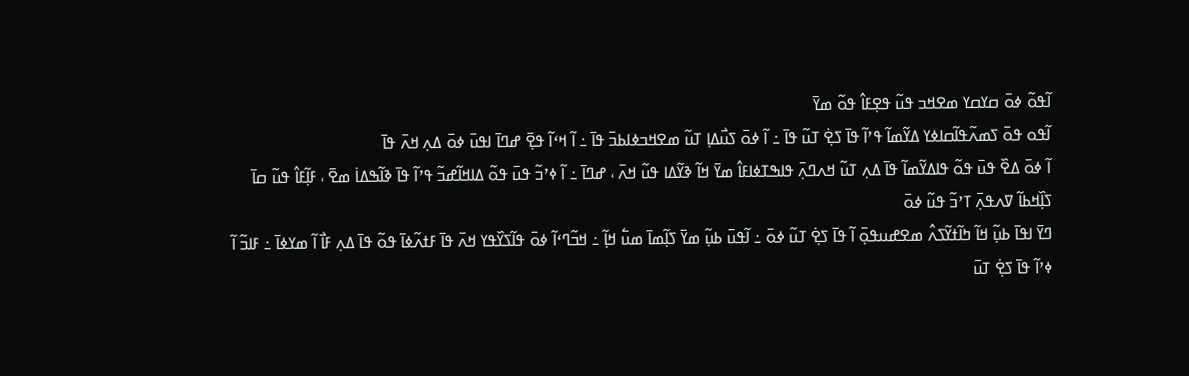ߊ߬ߟߋ߬ ߦߋ߫ ߛߌߛߌ ߘߐߞߏ ߟߎ߬ ߟߐ߲ߓߊ߮ ߟߋ߬ ߘߌ߫
ߊ߬ߟߋ ߟߋ߫ ߖߘߍ߬ߟߊ߬ߛߊߦߌ ߡߌ߬ߘߊ߬ ߟߴߊ߬ ߟߊ߫ ߖߐ߲߭ ߠߎ߬ ߟߊ߫ ߸ ߊ߬ ߦߋ߫ ߖߎ߯ߡߊ߲ ߠߎ߬ ߘߐߞߏߦߊߕߏ߫ ߟߊ߫ ߸ ߊ߬ ߞߵߊ߬ ߟߐ߲߫ ߝߣߊ߫ ߊߟߎ߫ ߦߋ߫ ߡߍ߲ ߞߍ߫ ߟߊ߫
ߊ߬ ߦߋ߫ ߡߐ߰ ߟߎ߫ ߟߋ߬ ߟߊߡߌ߬ߘߊ߬ ߟߊ߫ ߡߍ߲ ߠߎ߬ ߞߍߣߍ߲߫ ߟߊߒߠߦߊߓߊ߮ ߘߌ߫ ߞߊ߬ ߢߌ߬ߡߊ ߟߎ߬ ߞߍ߫ ، ߝߣߊ߫ ߸ ߊ߬ ߦߴߏ߬ ߟߎ߫ ߟߋ߬ ߡߊߞߊ߬ߝߏ߬ ߟߴߊ߬ ߟߊ߫ ߢߊ߬ߒߡߊ߭ ߘߐ߫ ، ߓߊ߲߬ߓߊ߮ ߟߎ߬ ߛߊ߫ ߖߊ߲߰ߞߕߊ߬ ߜߍߟߍ߲߫ ߠߴߏ߬ ߟߎ߬ ߦߋ߫
ߣߌ߫ ߊߟߊ߫ ߕߎ߲߬ ߞߊ߬ ߤߊ߬ߙߌ߬ߖߍ߮ ߘߐߝߎߟߋ߲߫ ߊ߬ ߟߊ߫ ߖߐ߲߭ ߠߎ߬ ߦߋ߫ ߸ ߊ߬ߟߎ߫ ߕߎ߲߬ ߘߌ߫ ߖߊ߲߬ߘߊ߫ ߘߎ߱ ߞߊ߲߬ ߸ ߞߏ߬ߣߵߊ߬ ߦߋ߫ ߟߊ߬ߖߌ߰ߟߌ ߞߍ߫ ߟߊ߫ ߓߙߍ߬ߦߊ߫ ߟߋ߬ ߟߊ߫ ߡߍ߲ ߓߊ߯ ߊ߬ ߘߌߦߊ߫ ߸ ߓߊߏ߬ ߊ߬ ߦߴߊ߬ ߟߊ߫ ߖߐ߲߭ ߠߎ߫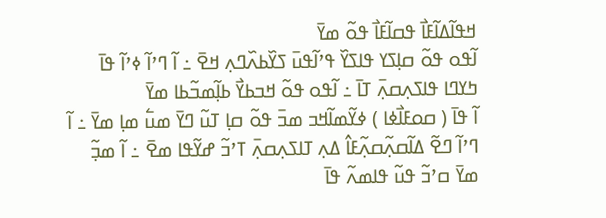ߞߟߊ߬ߡߊ߬ߓߊ߯ ߟߛߊ߬ߓߊ߯ ߟߋ߬ ߘߌ߫
ߊ߬ߟߋ ߟߋ߬ ߛߊ߲ߖߌ ߟߊߖߌ߰ ߟߴߊ߬ߟߎ߫ ߖߌ߰ߕߍ߰ߣߍ߲ ߞߐ߫ ߸ ߊ߬ ߣߴߊ߬ ߦߴߊ߬ ߟߊ߫ ߤߌߣߊ ߟߊߖߍ߲ߛߍ߲߫ ߠߊ߫ ߸ ߊ߬ߟߋ ߟߋ߬ ߞߏߕߌ߯ ߕߊ߲߬ߘߏ߬ߕߊ ߘߌ߫
ߊ߬ ߟߊ߫ ( ߛߋߓߊ߯ߦߊ ) ߦߌ߬ߘߊ߬ߞߏ ߘߏ߫ ߟߋ߬ ߛߊ߲ ߠߎ߬ ߣߌ߫ ߘߎ߱ ߘߊ߲ ߘߌ߫ ߸ ߊ߬ ߣߴߊ߬ ߣߐ߬ ߡߊ߬ߛߍ߲߬ߛߍ߲߬ߓߊ߮ ߡߍ߲ ߠߊߖߍ߲ߛߍ߲߫ ߠߴߏ߬ ߝߌ߬ߟߊ ߘߐ߫ ߸ ߊ߬ ߘߏ߲߬ ߘߌ߫ ߛߴߏ߬ ߟߎ߬ ߟߊߘߍ߬ ߟߊ߫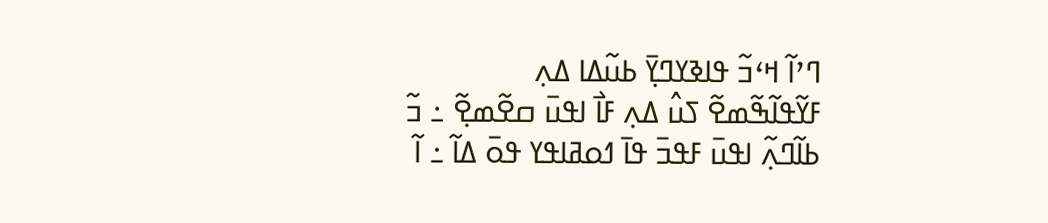ߣߴߊ߬ ߞߵߏ߬ ߟߊߢߌߣߌ߲߫ ߕߎ߬ߡߊ ߡߍ߲
ߓߌ߬ߟߊ߬ߒ߬ߘߐ߬ ߖߎ߮ ߡߍ߲ ߓߊ߯ ߊߟߎ߫ ߛߐ߬ߘߐ߲߬ ߸ ߏ߬ ߕߊ߬ߣߍ߲߬ ߊߟߎ߫ ߓߟߏ߫ ߟߊ߫ ߗߋߥߊߟߌ ߟߋ߫ ߡߊ߬ ߸ ߊ߬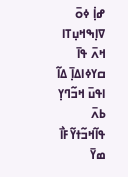ߝߊ߲߭ ߦߋ߫ ߜߊ߲ߒߞߎ߲ߠߊ ߞߍ߫ ߟߊ߫ ߛߌߦߊߡߊ߲߫ ߡߊ߬
ߊߟߎ߫ ߞߏ߬ߣߌ߲ ߕߍ߫ ߟߊ߬ߞߏ߬ߙߌ߬ߓߊ߯ ߘߌ߫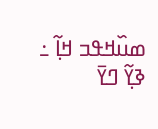ߘߎ߰ߞߟߏ ߞߊ߲߬ ߸ ߢߌ߲߬ ߣߌ߫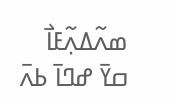ߘߍ߬ߡߍ߲߬ߓߊ߯ ߛߌ߫ ߝߣߊ߫ ߕߍ߫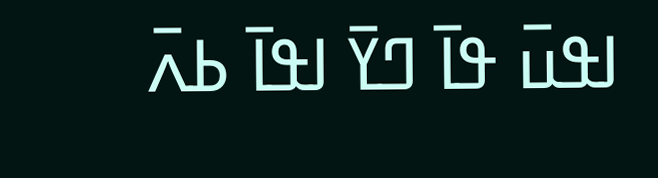ߊߟߎ߫ ߟߊ߫ ߣߌ߫ ߊߟߊ߫ ߕߍ߫